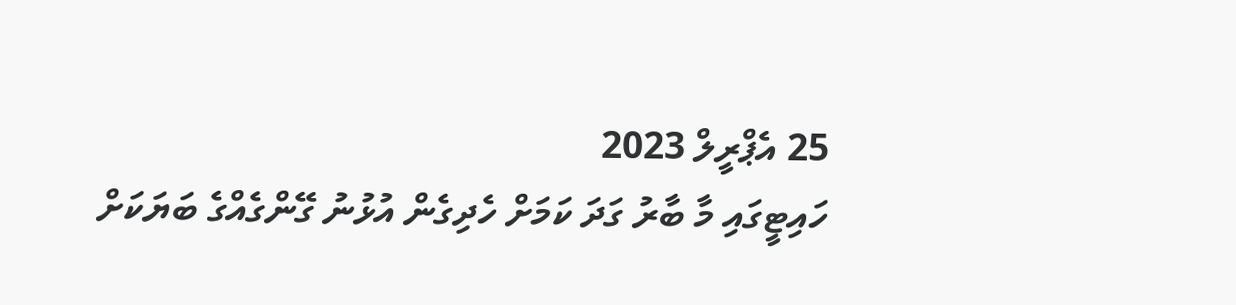25 އެޕްރީލް 2023
ހައިޓީގައި މާ ބާރު ގަދަ ކަމަށް ހެދިގެން އުޅުނު ގޭންގެއްގެ ބަޔަކަށް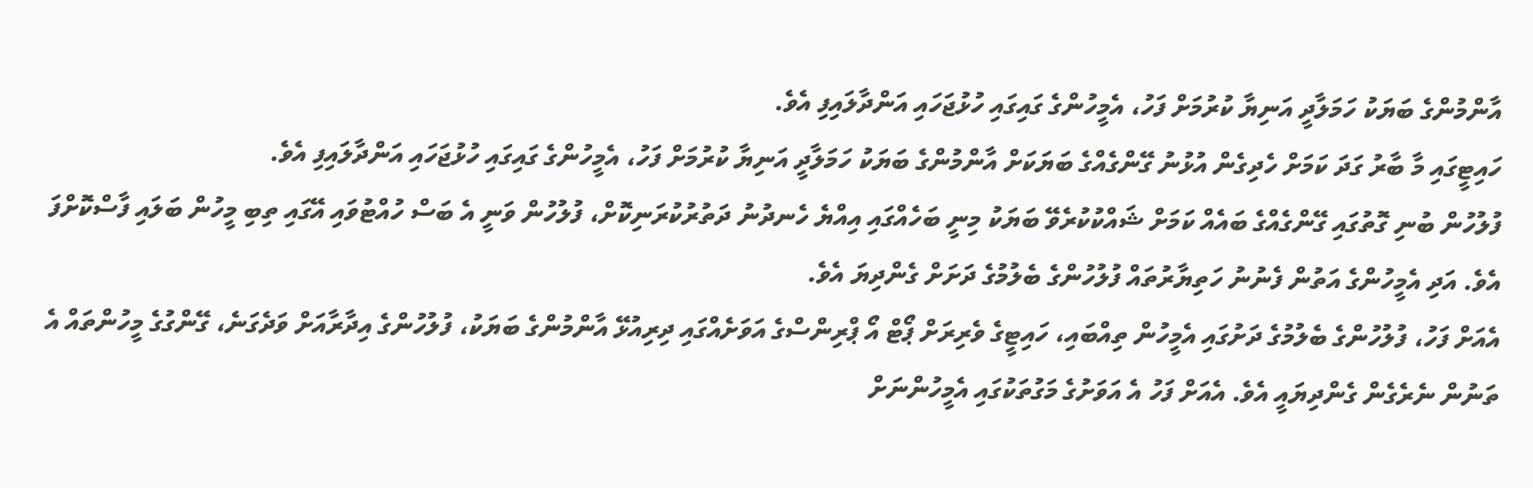އާންމުންގެ ބަޔަކު ހަމަލާދީ އަނިޔާ ކުރުމަށް ފަހު، އެމީހުންގެ ގައިގައި ހުޅުޖަހައި އަންދާލައިފި އެވެ.
ހައިޓީގައި މާ ބާރު ގަދަ ކަމަށް ހެދިގެން އުޅުނު ގޭންގެއްގެ ބަޔަކަށް އާންމުންގެ ބަޔަކު ހަމަލާދީ އަނިޔާ ކުރުމަށް ފަހު، އެމީހުންގެ ގައިގައި ހުޅުޖަހައި އަންދާލައިފި އެވެ.
ފުލުހުން ބުނި ގޮތުގައި ގޭންގެއްގެ ބައެއް ކަމަށް ޝައްކުކުރެވޭ ބަޔަކު މިނީ ބަހެއްގައި އިއްޔެ ހެނދުނު ދަތުރުކުރަނިކޮށް، ފުލުހުން ވަނީ އެ ބަސް ހުއްޓުވައި އޭގައި ތިބި މީހުން ބަލައި ފާސްކޮށްފަ އެވެ. އަދި އެމީހުންގެ އަތުން ފެނުނު ހަތިޔާރުތައް ފުލުހުންގެ ބެލުމުގެ ދަށަށް ގެންދިޔަ އެވެ.
އެއަށް ފަހު، ފުލުހުންގެ ބެލުމުގެ ދަށުގައި އެމީހުން ތިއްބައި، ހައިޓީގެ ވެރިރަށް ޕޯޓް އޯ ޕްރިންސްގެ އަވަށެއްގައި ދިރިއުޅޭ އާންމުންގެ ބަޔަކު، ފުލުހުންގެ އިދާރާއަށް ވަދެގަނެ، ގޭންގުގެ މީހުންތައް އެ ތަނުން ނެރެގެން ގެންދިޔައީ އެވެ. އެއަށް ފަހު އެ އަވަށުގެ މަގުތަކުގައި އެމީހުންނަށް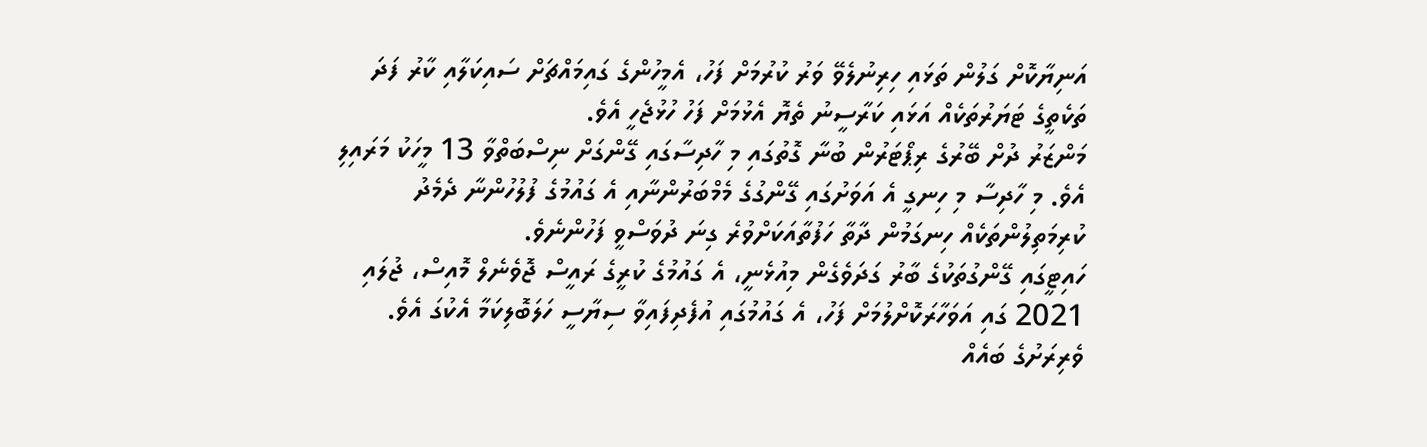އަނިޔާކޮށް ގަލުން ތަޅައި ހިރިނުލެވޭ ވަރު ކުރުމަށް ފަހު، އެމީހުންގެ ގައިމައްޗަށް ސައިކަލާއި ކާރު ފަދަ ތަކެތީގެ ޓަޔަރުތަކެއް އަޅައި ކަރާސީނު ތެޔޮ އެޅުމަށް ފަހު ހުޅުޖެހީ އެވެ.
މަންޒަރު ދުށް ބޭރުގެ ރިޕޯޓަރުން ބުނާ ގޮތުގައި މި ހާދިސާގައި ގޭންގަށް ނިސްބަތްވާ 13 މީހަކު މަރައިލި އެވެ. މި ހާދިސާ މި ހިނގީ އެ އަވަށުގައި ގޭންގުގެ މެމްބަރުންނާއި އެ ގައުމުގެ ފުލުހުންނާ ދެމެދު ކުރިމަތިލުންތަކެއް ހިނގަމުން ދާތާ ހަފުތާއަކަށްވުރެ ގިނަ ދުވަސްވީ ފަހުންނެވެ.
ހައިޓީގައި ގޭންގުތަކުގެ ބާރު ގަދަވެގެން މިއުޅެނީ، އެ ގައުމުގެ ކުރީގެ ރައީސް ޖޮވެނެލް މޮއިސް، ޖުލައި 2021 ގައި އަވަހާރަކޮށްލުމަށް ފަހު، އެ ގައުމުގައި އުފެދިފައިވާ ސިޔާސީ ހަލަބޮލިކަމާ އެކުގަ އެވެ. ވެރިރަށުގެ ބައެއް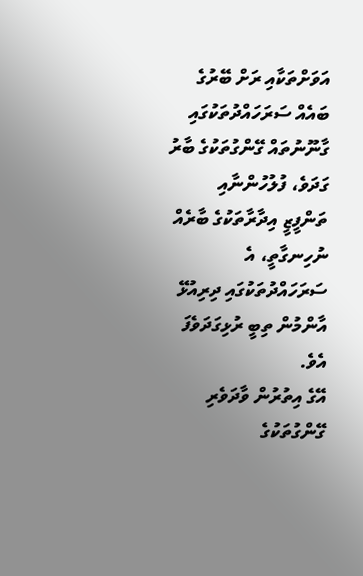އަވަށްތަކާއި ރަށް ބޭރުގެ ބައެއް ސަރަހައްދުތަކުގައި ގާނޫނުތައް ގޭންގުތަކުގެ ބާރު ގަދަވެ، ފުލުހުންނާއި ތަންފީޒީ އިދާރާތަކުގެ ބާރެއް ނުހިނގާތީ، އެ ސަރަހައްދުތަކުގައި ދިރިއުޅޭ އާންމުން ތިބީ ރުޅިގަދަވެފަ އެވެ.
އޭގެ އިތުރުން ވާދަވެރި ގޭންގުތަކުގެ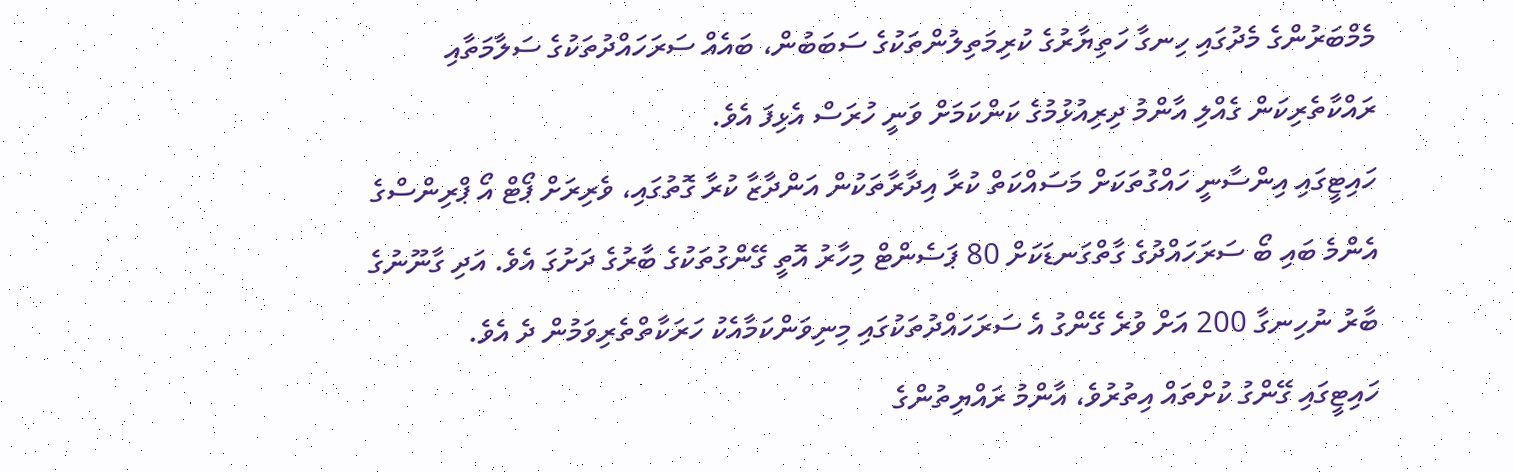މެމްބަރުންގެ މެދުގައި ހިނގާ ހަތިޔާރުގެ ކުރިމަތިލުންތަކުގެ ސަބަބުން، ބައެއް ސަރަހައްދުތަކުގެ ސަލާމަތާއި ރައްކާތެރިކަން ގެއްލި އާންމު ދިރިއުޅުމުގެ ކަންކަމަށް ވަނީ ހުރަސް އެޅިފަ އެވެ.
ހައިޓީގައި އިންސާނީ ހައްގުތަކަށް މަސައްކަތް ކުރާ އިދާރާތަކުން އަންދާޒާ ކުރާ ގޮތުގައި، ވެރިރަށް ޕޯޓް އޯ ޕްރިންސްގެ އެންމެ ބައި ބޯ ސަރަހައްދުގެ ގާތްގަނޑަކަށް 80 ޕަސެންޓް މިހާރު އޮތީ ގޭންގުތަކުގެ ބާރުގެ ދަށުގަ އެވެ. އަދި ގާނޫނުގެ ބާރު ނުހިނގާ 200 އަށް ވުރެ ގޭންގު އެ ސަރަހައްދުތަކުގައި މިނިވަންކަމާއެކު ހަރަކާތްތެރިވަމުން ދެ އެވެ.
ހައިޓީގައި ގޭންގު ކުށްތައް އިތުރުވެ، އާންމު ރައްޔިތުންގެ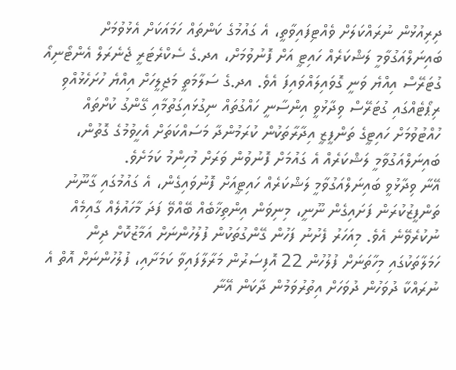ދިރިއުޅުން ނުރައްކަލަށް ވެއްޓިފައިވާތީ، އެ ގައުމުގެ ކަންތައް ހަމައަކަށް އެޅުވުމަށް ބައިނަލްއަގުވާމީ ލަޝްކަރެއް ހައިޓީ އަށް ފޮނުވުމަށް، އދ.ގެ ސެކްރެޓަރީ ޖެނެރަލް އެންޓޯނިއޯ ގުޓަރޭސް އިއްޔެ ވަނީ ގޮވައިލައްވައިފަ އެވެ. އދ.ގެ ސަލާމަތީ މަޖިލީހަށް އިއްޔެ ހުށަހެޅުއްވި ރިޕޯޓެއްގައި ގުޓަރޭސް ވިދާޅުވީ އިންސާނީ ހައްގުތައް ނިގުޅައިގަތުމާއި ގޭންގު ކުށްތައް ހުއްޓުވުމަށް ހައިޓީގެ ތަންފީޒީ އިދާރާތަކުން ކުރަމުންދާ މަސައްކަތަށް އެހީވުމުގެ ގޮތުން، ބައިނަލްއަގުވާމީ ލަޝްކަރެއް އެ ގައުމަށް ފޮނުވުން ވަރަށް މުހިންމު ކަމަށެވެ.
އޭނާ ވިދާޅުވީ ބައިނަލްއަގުވާމީ ލަޝްކަރެއް ހައިޓީއަށް ފޮނުވައިގެން، އެ ގައުމުގައި ގާނޫނު ތަންފީޒުކުރަން ފަށައިގެން ނޫނީ، މިނިވަން އިންތިޚާބެއް ބޭއްވޭ ފަދަ މާހައުލެއް ގާއިމެއް ނުކުރެވޭނެ އެވެ. މިއަހަރު ފެށުނު ފަހުން ގޭންގުތަކުން ފުލުހުންނަށް އަމާޒުކޮށް ދިން ހަމަލާތަކުގައި މިހާތަނަށް ފުލުހުން 22 އޮފިސަރުން މަރާލާފައިވާ ކަމަށާއި، ފުލުހުންނަށް އޮތް އެ ނުރައްކާ ދުވަހުން ދުވަހަށް އިތުރުވަމުން ދާކަން އޭނާ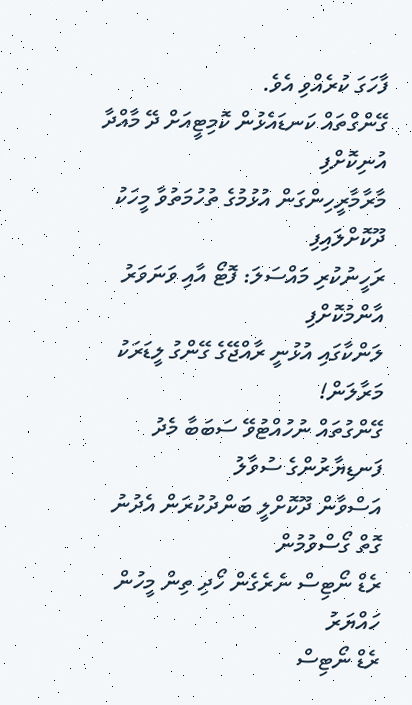ފާހަގަ ކުރެއްވި އެވެ.
ގޭންގްތައް ކަނޑައެޅުން ކޮމިޓީއަށް ދޭ މާއްދާ އުނިކޮށްފި
މާރާމާރީހިންގަން އުޅުމުގެ ތުހުމަތުވާ މީހަކު ދޫކޮށްލައިފި
ރަހީނުކުރި މައްސަލަ: ފޮޓޯ އާއި ވަނަވަރު އާންމުކޮށްފި
ލަންކާގައި އުޅުނީ ރާއްޖޭގެ ގޭންގު ލީޑަރަކު މަރާލަން!
ގޭންގުތައް ނުހުއްޓުވޭ ސަބަބާ މެދު ފަނޑިޔާރުންގެ ސުވާލު
އަސްވާން ދޫކޮށްލީ ބަންދުކުރަން އެދުނު ގޮތް ގޯސްވުމުން
ރެޑް ނޯޓިސް ނެރެގެން ހޯދި ތިން މީހުން ހައްޔަރު
ރެޑް ނޯޓިސް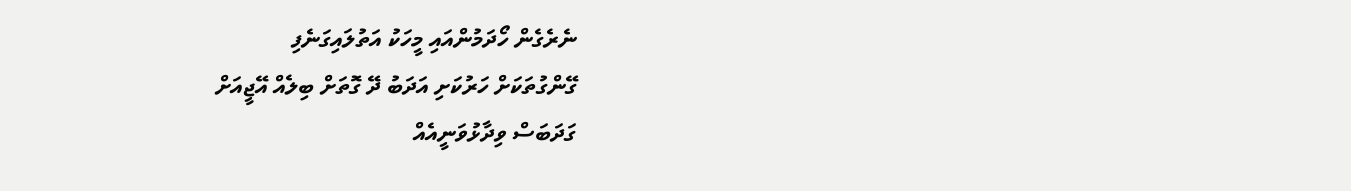ނެރެގެން ހޯދަމުންއައި މީހަކު އަތުލައިގަނެފި
ގޭންގުތަކަށް ހަރުކަށި އަދަބު ދޭ ގޮތަށް ބިލެއް އޭޖީއަށް
ގަދަބަސް ވިދާޅުވަނީއެއް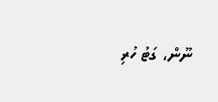ނޫން، ގަޓު ހުރި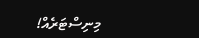މިނިސްޓަރެއް!